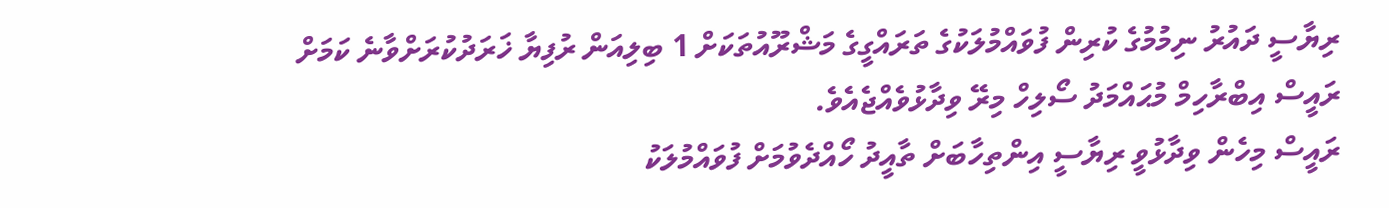ރިޔާސީ ދައުރު ނިމުމުގެ ކުރިން ފުވައްމުލަކުގެ ތަރައްގީގެ މަޝްރޫއުތަކަށް 1 ބިލިއަން ރުފިޔާ ޚަރަދުކުރަށްވާނެ ކަމަށް ރައީސް އިބްރާހިމް މުޙައްމަދު ސޯލިހް މިރޭ ވިދާޅުވެއްޖެއެވެ.
ރައީސް މިހެން ވިދާޅުވީ ރިޔާސީ އިންތިހާބަށް ތާއީދު ހޯއްދެވުމަށް ފުވައްމުލަކު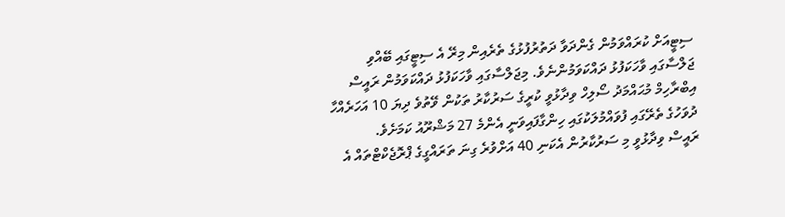ސިޓީއަށް ކުރައްވަމުން ގެންދަވާ ދަތުރުފުޅުގެ ތެރެއިން މިރޭ އެ ސިޓީގައި ބޭއްވި ޖަލްސާގައި ވާހަކަފުޅު ދައްކަވަމުންނެވެ. މިޖަލްސާގައި ވާހަކަފުޅު ދައްކަވަމުން ރައީސް އިބްރާހިމް މުޙައްމަދު ސޯލިހް ވިދާޅުވީ ކުރީގެ ސަރުކާރު ތަކުން ވޭތުވެ ދިޔަ 10 އަހަރެއްހާ ދުވަހުގެ ތެރޭގައި ފުވައްމުލަކުގައި ހިންގާފައިވަނީ އެންމެ 27 މަޝްރޫއު ކަމަށެވެ.
ރައީސް ވިދާޅުވީ މި ސަރުކާރުން އެކަނި 40 އަށްވުރެ ގިނަ ތަރައްގީގެ ޕްރޮޖެކްޓްތައް އެ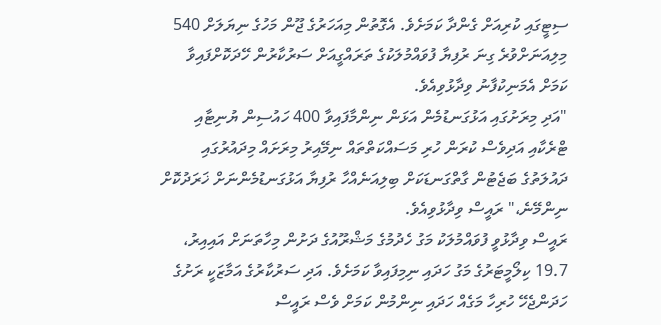ސިޓީގައި ކުރިއަށް ގެންދާ ކަމަށެވެ. އެގޮތުން މިއަހަރުގެ ޖޫން މަހުގެ ނިޔަލަށް 540 މިލިއަނަށްވުރެ ގިނަ ރުފިޔާ ފުވައްމުލަކުގެ ތަރައްގީއަށް ސަރުކާރުން ހޭދަކޮށްފައިވާ ކަމަށް އެމަނިކުފާނު ވިދާޅުވިއެވެ.
"އަދި މިރަށުގައި އަޅުގަނޑުމެން އަޅަން ނިންމާފައިވާ 400 ހައުސިން ޔުނިޓާއި ޓްރެކާއި އަދިވެސް ކުރަން ހުރި މަސައްކަތްތައް ނިމޭއިރު މިރަށައް މިދައުރުގައި ދައުލަތުގެ ބަޖެޓުން ގާތްގަނޑަކަށް ބިލިއަނެއްހާ ރުފިޔާ އަޅުގަނޑުމެންނަށް ޚަރަދުކޮށް ނިންމޭނެ،" ރައީސް ވިދާޅުވިއެވެ.
ރައީސް ވިދާޅުވީ ފުވައްމުލަކު މަގު ހެދުމުގެ މަޝްރޫއުގެ ދަށުން މިހާތަނަށް އައިއިރު، 19.7 ކިލޯމީޓަރުގެ މަގު ހަދައި ނިމިފައިވާ ކަމަށެވެ. އަދި ސަރުކާރުގެ އަމާޒަކީ ރަށުގެ ހަދަންޖެހޭ ހުރިހާ މަގެއް ހަދައި ނިންމުން ކަމަށް ވެސް ރައީސް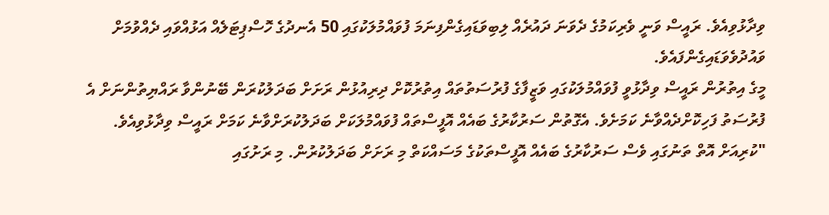ވިދާޅުވިއެވެ. ރައީސް ވަނީ ވެރިކަމުގެ ދެވަނަ ދައުރެއް ލިބިވަޑައިގެންފިނަމަ ފުވައްމުލަކުގައި 50 އެނދުގެ ހޮސްޕިޓަލެއް އަޅުއްވައި ދެއްވުމަށް ވައުދުވެވަޑައިގެންފައެވެ.
މީގެ އިތުރުން ރައީސް ވިދާޅުވީ ފުވައްމުލަކުގައި ވަޒީފާގެ ފުރުސަތުތައް އިތުރުކޮށް ދިރިއުޅުން ރަށަށް ބަދަލުކުރަން ބޭނުންވާ ރައްޔިތުންނަށް އެ ފުރުސަތު ފަހިކޮށްދެއްވާނެ ކަމަށެވެ. އެގޮތުން ސަރުކާރުގެ ބައެއް އޮފީސްތައް ފުވައްމުލަކަށް ބަދަލުކުރަށްވާނެ ކަމަށް ރައީސް ވިދާޅުވިއެވެ.
"ކުރިއަށް އޮތް ތަނުގައި ވެސް ސަރުކާރުގެ ބައެއް އޮފީސްތަކުގެ މަސައްކަތް މި ރަށަށް ބަދަލުކުރުން. މި ރަށުގައި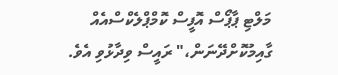މަލްޓި ޕާޕޯސް އޮފީސް ކޮމްޕްލެކްސްއެއް ގާއިމުކޮށްދޭނަން،" ރައީސް ވިދާޅުވި އެވެ.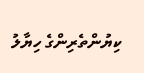ކިޔުންތެރިންގެ ހިޔާލު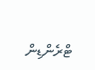ޓްރެންޑިން